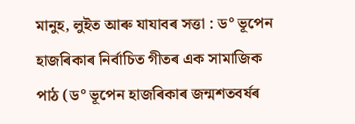মানুহ, লুইত আৰু যাযাবৰ সত্তা : ড° ভূপেন হাজৰিকাৰ নিৰ্বাচিত গীতৰ এক সামাজিক পাঠ (ড° ভূপেন হাজৰিকাৰ জন্মশতবৰ্ষৰ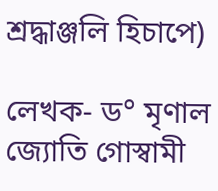শ্ৰদ্ধাঞ্জলি হিচাপে)

লেখক- ড° মৃণাল জ্যোতি গোস্বামী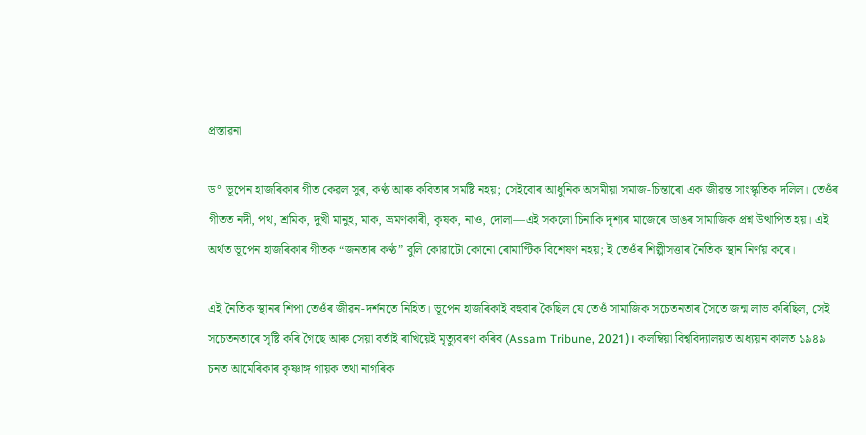প্ৰস্তাৱনা

ড° ভূপেন হাজৰিকাৰ গীত কেৱল সুৰ, কণ্ঠ আৰু কবিতাৰ সমষ্টি নহয়; সেইবোৰ আধুনিক অসমীয়া সমাজ-চিন্তাৰো এক জীৱন্ত সাংস্কৃতিক দলিল। তেওঁৰ গীতত নদী, পথ, শ্ৰমিক, দুখী মানুহ, মাক, ভ্ৰমণকাৰী, কৃষক, নাও, দোলা—এই সকলো চিনাকি দৃশ্যৰ মাজেৰে ডাঙৰ সামাজিক প্ৰশ্ন উত্থাপিত হয়। এই অৰ্থত ভূপেন হাজৰিকাৰ গীতক “জনতাৰ কণ্ঠ” বুলি কোৱাটো কোনো ৰোমাণ্টিক বিশেষণ নহয়; ই তেওঁৰ শিল্পীসত্তাৰ নৈতিক স্থান নিৰ্ণয় কৰে।

এই নৈতিক স্থানৰ শিপা তেওঁৰ জীৱন-দৰ্শনতে নিহিত। ভূপেন হাজৰিকাই বহুবাৰ কৈছিল যে তেওঁ সামাজিক সচেতনতাৰ সৈতে জন্ম লাভ কৰিছিল, সেই সচেতনতাৰে সৃষ্টি কৰি গৈছে আৰু সেয়া বৰ্তাই ৰাখিয়েই মৃত্যুবৰণ কৰিব (Assam Tribune, 2021)। কলম্বিয়া বিশ্ববিদ্যালয়ত অধ্যয়ন কালত ১৯৪৯ চনত আমেৰিকাৰ কৃষ্ণাঙ্গ গায়ক তথা নাগৰিক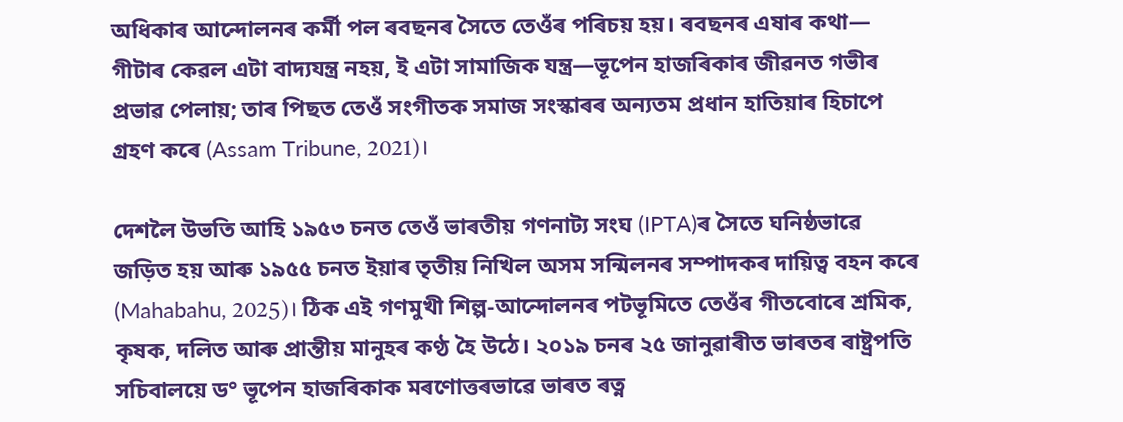অধিকাৰ আন্দোলনৰ কৰ্মী পল ৰবছনৰ সৈতে তেওঁৰ পৰিচয় হয়। ৰবছনৰ এষাৰ কথা— গীটাৰ কেৱল এটা বাদ্যযন্ত্ৰ নহয়, ই এটা সামাজিক যন্ত্ৰ—ভূপেন হাজৰিকাৰ জীৱনত গভীৰ প্ৰভাৱ পেলায়; তাৰ পিছত তেওঁ সংগীতক সমাজ সংস্কাৰৰ অন্যতম প্ৰধান হাতিয়াৰ হিচাপে গ্ৰহণ কৰে (Assam Tribune, 2021)।

দেশলৈ উভতি আহি ১৯৫৩ চনত তেওঁ ভাৰতীয় গণনাট্য সংঘ (IPTA)ৰ সৈতে ঘনিষ্ঠভাৱে জড়িত হয় আৰু ১৯৫৫ চনত ইয়াৰ তৃতীয় নিখিল অসম সন্মিলনৰ সম্পাদকৰ দায়িত্ব বহন কৰে (Mahabahu, 2025)। ঠিক এই গণমুখী শিল্প-আন্দোলনৰ পটভূমিতে তেওঁৰ গীতবোৰে শ্ৰমিক, কৃষক, দলিত আৰু প্ৰান্তীয় মানুহৰ কণ্ঠ হৈ উঠে। ২০১৯ চনৰ ২৫ জানুৱাৰীত ভাৰতৰ ৰাষ্ট্ৰপতি সচিবালয়ে ড° ভূপেন হাজৰিকাক মৰণোত্তৰভাৱে ভাৰত ৰত্ন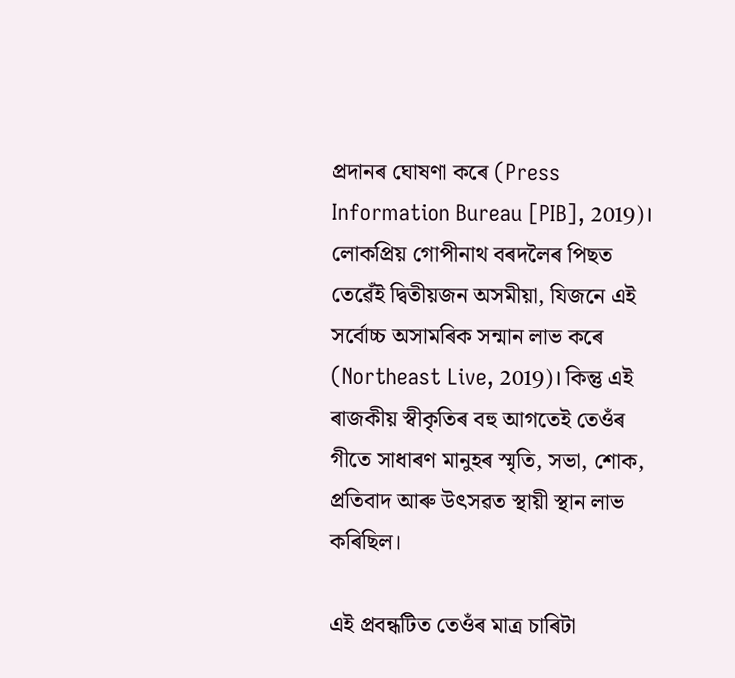প্ৰদানৰ ঘোষণা কৰে (Press Information Bureau [PIB], 2019)। লোকপ্ৰিয় গোপীনাথ বৰদলৈৰ পিছত তেৱেঁই দ্বিতীয়জন অসমীয়া, যিজনে এই সৰ্বোচ্চ অসামৰিক সন্মান লাভ কৰে (Northeast Live, 2019)। কিন্তু এই ৰাজকীয় স্বীকৃতিৰ বহু আগতেই তেওঁৰ গীতে সাধাৰণ মানুহৰ স্মৃতি, সভা, শোক, প্ৰতিবাদ আৰু উৎসৱত স্থায়ী স্থান লাভ কৰিছিল।

এই প্ৰবন্ধটিত তেওঁৰ মাত্ৰ চাৰিটা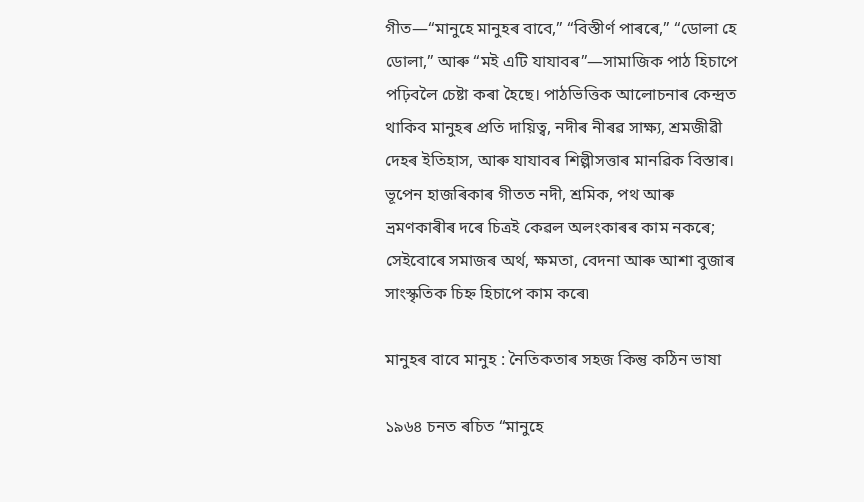গীত—“মানুহে মানুহৰ বাবে,” “বিস্তীৰ্ণ পাৰৰে,” “ডোলা হে ডোলা,” আৰু “মই এটি যাযাবৰ”—সামাজিক পাঠ হিচাপে পঢ়িবলৈ চেষ্টা কৰা হৈছে। পাঠভিত্তিক আলোচনাৰ কেন্দ্ৰত থাকিব মানুহৰ প্ৰতি দায়িত্ব, নদীৰ নীৰৱ সাক্ষ্য, শ্ৰমজীৱী দেহৰ ইতিহাস, আৰু যাযাবৰ শিল্পীসত্তাৰ মানৱিক বিস্তাৰ। ভূপেন হাজৰিকাৰ গীতত নদী, শ্ৰমিক, পথ আৰু ভ্ৰমণকাৰীৰ দৰে চিত্ৰই কেৱল অলংকাৰৰ কাম নকৰে; সেইবোৰে সমাজৰ অৰ্থ, ক্ষমতা, বেদনা আৰু আশা বুজাৰ সাংস্কৃতিক চিহ্ন হিচাপে কাম কৰে৷

মানুহৰ বাবে মানুহ : নৈতিকতাৰ সহজ কিন্তু কঠিন ভাষা

১৯৬৪ চনত ৰচিত “মানুহে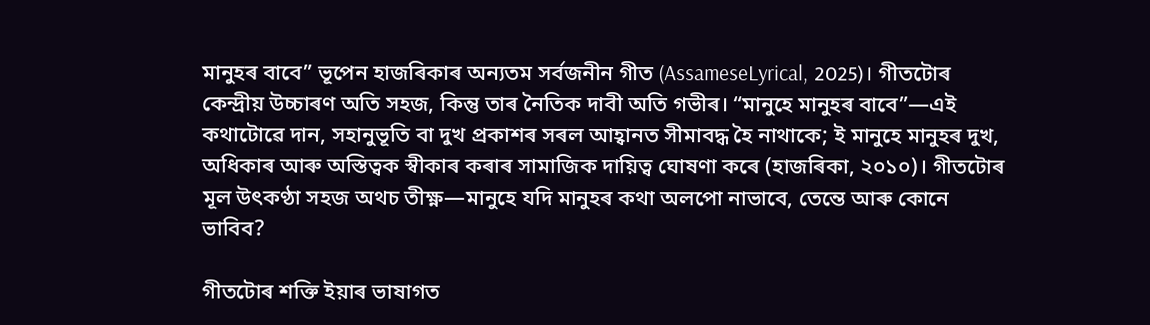মানুহৰ বাবে” ভূপেন হাজৰিকাৰ অন্যতম সৰ্বজনীন গীত (AssameseLyrical, 2025)। গীতটোৰ কেন্দ্ৰীয় উচ্চাৰণ অতি সহজ, কিন্তু তাৰ নৈতিক দাবী অতি গভীৰ। “মানুহে মানুহৰ বাবে”—এই কথাটোৱে দান, সহানুভূতি বা দুখ প্ৰকাশৰ সৰল আহ্বানত সীমাবদ্ধ হৈ নাথাকে; ই মানুহে মানুহৰ দুখ, অধিকাৰ আৰু অস্তিত্বক স্বীকাৰ কৰাৰ সামাজিক দায়িত্ব ঘোষণা কৰে (হাজৰিকা, ২০১০)। গীতটোৰ মূল উৎকণ্ঠা সহজ অথচ তীক্ষ্ণ—মানুহে যদি মানুহৰ কথা অলপো নাভাবে, তেন্তে আৰু কোনে ভাবিব?

গীতটোৰ শক্তি ইয়াৰ ভাষাগত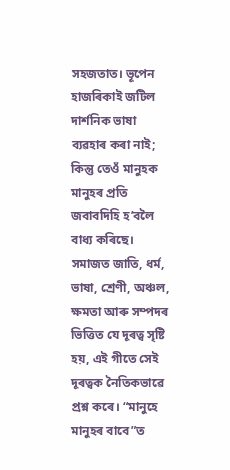সহজতাত। ভূপেন হাজৰিকাই জটিল দাৰ্শনিক ভাষা ব্যৱহাৰ কৰা নাই; কিন্তু তেওঁ মানুহক মানুহৰ প্ৰতি জবাবদিহি হ’বলৈ বাধ্য কৰিছে। সমাজত জাতি, ধৰ্ম, ভাষা, শ্ৰেণী, অঞ্চল, ক্ষমতা আৰু সম্পদৰ ভিত্তিত যে দূৰত্ব সৃষ্টি হয়, এই গীতে সেই দূৰত্বক নৈতিকভাৱে প্ৰশ্ন কৰে। “মানুহে মানুহৰ বাবে”ত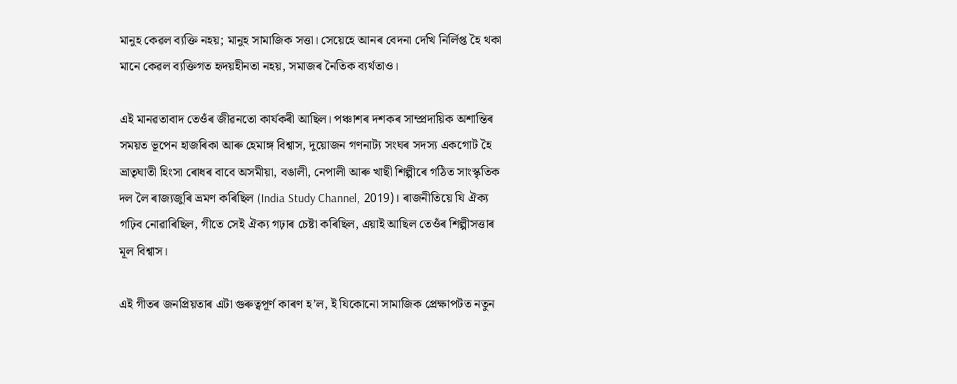মানুহ কেৱল ব্যক্তি নহয়; মানুহ সামাজিক সত্তা। সেয়েহে আনৰ বেদনা দেখি নিৰ্লিপ্ত হৈ থকা মানে কেৱল ব্যক্তিগত হৃদয়হীনতা নহয়, সমাজৰ নৈতিক ব্যৰ্থতাও।

এই মানৱতাবাদ তেওঁৰ জীৱনতো কাৰ্যকৰী আছিল। পঞ্চাশৰ দশকৰ সাম্প্ৰদায়িক অশান্তিৰ সময়ত ভূপেন হাজৰিকা আৰু হেমাঙ্গ বিশ্বাস, দুয়োজন গণনাট্য সংঘৰ সদস্য একগোট হৈ ভ্ৰাতৃঘাতী হিংসা ৰোধৰ বাবে অসমীয়া, বঙালী, নেপালী আৰু খাছী শিল্পীৰে গঠিত সাংস্কৃতিক দল লৈ ৰাজ্যজুৰি ভ্ৰমণ কৰিছিল (India Study Channel, 2019)। ৰাজনীতিয়ে যি ঐক্য গঢ়িব নোৱাৰিছিল, গীতে সেই ঐক্য গঢ়াৰ চেষ্টা কৰিছিল, এয়াই আছিল তেওঁৰ শিল্পীসত্তাৰ মূল বিশ্বাস।

এই গীতৰ জনপ্ৰিয়তাৰ এটা গুৰুত্বপূৰ্ণ কাৰণ হ’ল, ই যিকোনো সামাজিক প্ৰেক্ষাপটত নতুন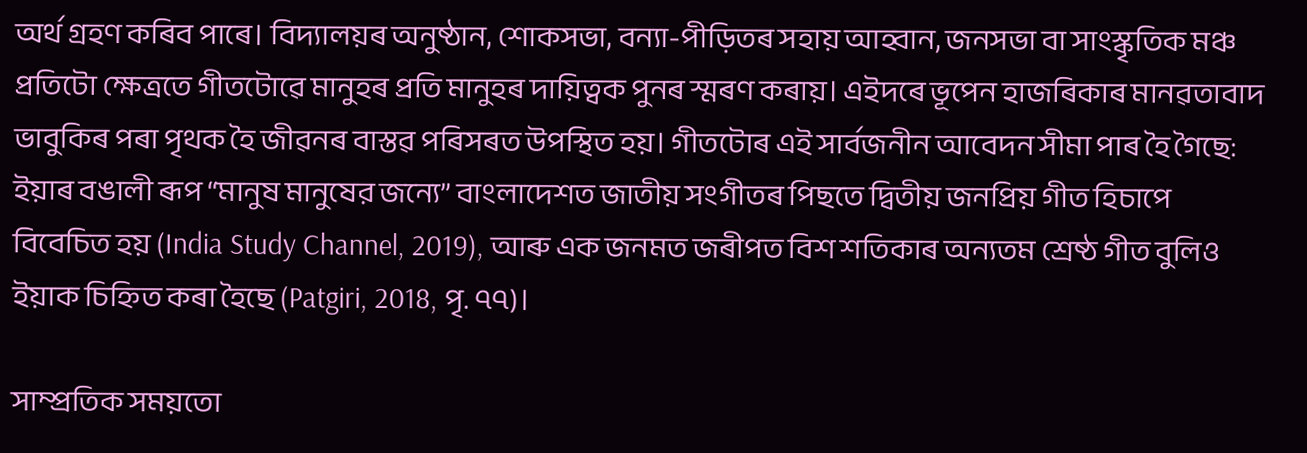অৰ্থ গ্ৰহণ কৰিব পাৰে। বিদ্যালয়ৰ অনুষ্ঠান, শোকসভা, বন্যা-পীড়িতৰ সহায় আহ্বান, জনসভা বা সাংস্কৃতিক মঞ্চ প্ৰতিটো ক্ষেত্ৰতে গীতটোৱে মানুহৰ প্ৰতি মানুহৰ দায়িত্বক পুনৰ স্মৰণ কৰায়। এইদৰে ভূপেন হাজৰিকাৰ মানৱতাবাদ ভাবুকিৰ পৰা পৃথক হৈ জীৱনৰ বাস্তৱ পৰিসৰত উপস্থিত হয়। গীতটোৰ এই সাৰ্বজনীন আবেদন সীমা পাৰ হৈ গৈছে: ইয়াৰ বঙালী ৰূপ “মানুষ মানুষের জন্যে” বাংলাদেশত জাতীয় সংগীতৰ পিছতে দ্বিতীয় জনপ্ৰিয় গীত হিচাপে বিবেচিত হয় (India Study Channel, 2019), আৰু এক জনমত জৰীপত বিশ শতিকাৰ অন্যতম শ্ৰেষ্ঠ গীত বুলিও ইয়াক চিহ্নিত কৰা হৈছে (Patgiri, 2018, পৃ. ৭৭)।

সাম্প্ৰতিক সময়তো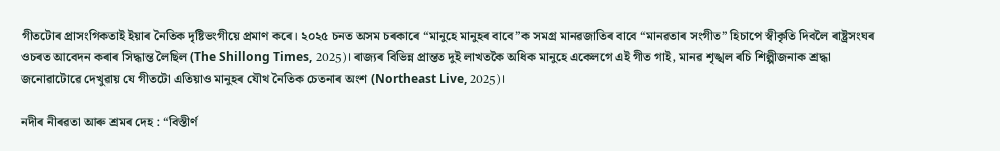গীতটোৰ প্ৰাসংগিকতাই ইয়াৰ নৈতিক দৃষ্টিভংগীয়ে প্ৰমাণ কৰে। ২০২৫ চনত অসম চৰকাৰে “মানুহে মানুহৰ বাবে”ক সমগ্ৰ মানৱজাতিৰ বাবে “মানৱতাৰ সংগীত” হিচাপে স্বীকৃতি দিবলৈ ৰাষ্ট্ৰসংঘৰ ওচৰত আবেদন কৰাৰ সিদ্ধান্ত লৈছিল (The Shillong Times, 2025)। ৰাজ্যৰ বিভিন্ন প্ৰান্তত দুই লাখতকৈ অধিক মানুহে একেলগে এই গীত গাই, মানৱ শৃঙ্খল ৰচি শিল্পীজনাক শ্ৰদ্ধা জনোৱাটোৱে দেখুৱায় যে গীতটো এতিয়াও মানুহৰ যৌথ নৈতিক চেতনাৰ অংশ (Northeast Live, 2025)।

নদীৰ নীৰৱতা আৰু শ্ৰমৰ দেহ : “বিস্তীৰ্ণ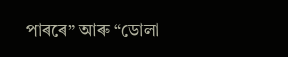পাৰৰে” আৰু “ডোলা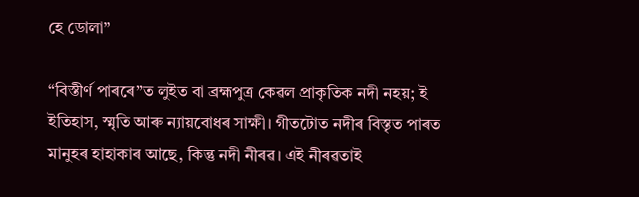হে ডোলা”

“বিস্তীৰ্ণ পাৰৰে”ত লুইত বা ব্ৰহ্মপুত্ৰ কেৱল প্ৰাকৃতিক নদী নহয়; ই ইতিহাস, স্মৃতি আৰু ন্যায়বোধৰ সাক্ষী। গীতটোত নদীৰ বিস্তৃত পাৰত মানুহৰ হাহাকাৰ আছে, কিন্তু নদী নীৰৱ। এই নীৰৱতাই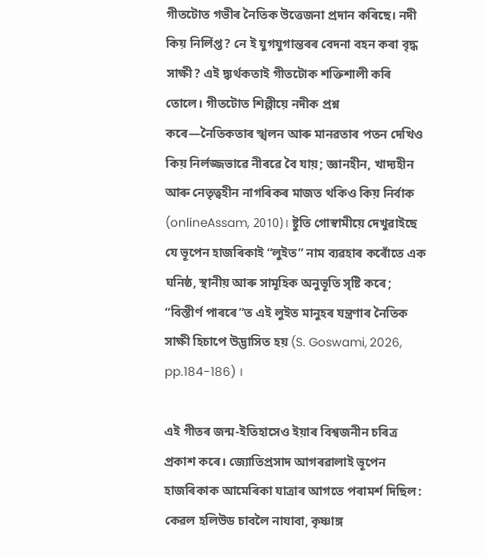গীতটোত গভীৰ নৈতিক উত্তেজনা প্ৰদান কৰিছে। নদী কিয় নিৰ্লিপ্ত? নে ই যুগযুগান্তৰৰ বেদনা বহন কৰা বৃদ্ধ সাক্ষী? এই দ্ব্যৰ্থকতাই গীতটোক শক্তিশালী কৰি তোলে। গীতটোত শিল্পীয়ে নদীক প্ৰশ্ন কৰে—নৈতিকতাৰ স্খলন আৰু মানৱতাৰ পতন দেখিও কিয় নিৰ্লজ্জভাৱে নীৰৱে বৈ যায়; জ্ঞানহীন, খাদ্যহীন আৰু নেতৃত্বহীন নাগৰিকৰ মাজত থকিও কিয় নিৰ্বাক (onlineAssam, 2010)। ষ্টুতি গোস্বামীয়ে দেখুৱাইছে যে ভূপেন হাজৰিকাই “লুইত” নাম ব্যৱহাৰ কৰোঁতে এক ঘনিষ্ঠ, স্থানীয় আৰু সামূহিক অনুভূতি সৃষ্টি কৰে; “বিস্তীৰ্ণ পাৰৰে”ত এই লুইত মানুহৰ যন্ত্ৰণাৰ নৈতিক সাক্ষী হিচাপে উদ্ভাসিত হয় (S. Goswami, 2026, pp.184-186) ।

এই গীতৰ জন্ম-ইতিহাসেও ইয়াৰ বিশ্বজনীন চৰিত্ৰ প্ৰকাশ কৰে। জ্যোতিপ্ৰসাদ আগৰৱালাই ভূপেন হাজৰিকাক আমেৰিকা যাত্ৰাৰ আগতে পৰামৰ্শ দিছিল: কেৱল হলিউড চাবলৈ নাযাবা, কৃষ্ণাঙ্গ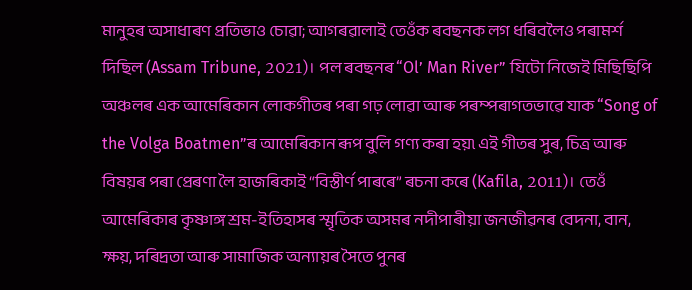মানুহৰ অসাধাৰণ প্ৰতিভাও চোৱা; আগৰৱালাই তেওঁক ৰবছনক লগ ধৰিবলৈও পৰামৰ্শ দিছিল (Assam Tribune, 2021)। পল ৰবছনৰ “Ol’ Man River” যিটো নিজেই মিছিছিপি অঞ্চলৰ এক আমেৰিকান লোকগীতৰ পৰা গঢ় লোৱা আৰু পৰম্পৰাগতভাৱে যাক “Song of the Volga Boatmen”ৰ আমেৰিকান ৰূপ বুলি গণ্য কৰা হয়৷ এই গীতৰ সুৰ, চিত্ৰ আৰু বিষয়ৰ পৰা প্ৰেৰণা লৈ হাজৰিকাই “বিস্তীৰ্ণ পাৰৰে” ৰচনা কৰে (Kafila, 2011)। তেওঁ আমেৰিকাৰ কৃষ্ণাঙ্গ শ্ৰম-ইতিহাসৰ স্মৃতিক অসমৰ নদীপাৰীয়া জনজীৱনৰ বেদনা, বান, ক্ষয়, দৰিদ্ৰতা আৰু সামাজিক অন্যায়ৰ সৈতে পুনৰ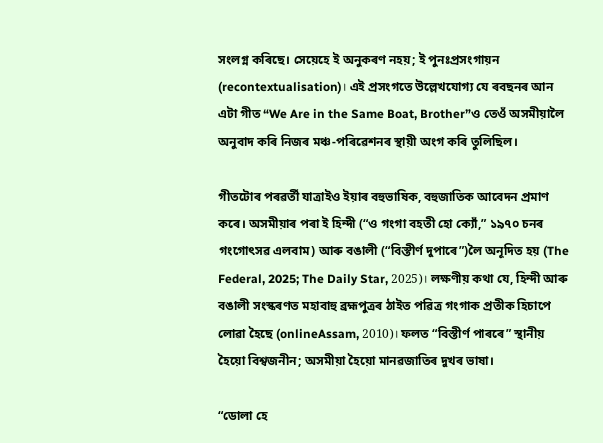সংলগ্ন কৰিছে। সেয়েহে ই অনুকৰণ নহয়; ই পুনঃপ্ৰসংগায়ন (recontextualisation)। এই প্ৰসংগতে উল্লেখযোগ্য যে ৰবছনৰ আন এটা গীত “We Are in the Same Boat, Brother”ও তেওঁ অসমীয়ালৈ অনুবাদ কৰি নিজৰ মঞ্চ-পৰিৱেশনৰ স্থায়ী অংগ কৰি তুলিছিল।

গীতটোৰ পৰৱৰ্তী যাত্ৰাইও ইয়াৰ বহুভাষিক, বহুজাতিক আবেদন প্ৰমাণ কৰে। অসমীয়াৰ পৰা ই হিন্দী (“ও গংগা বহতী হো ক্যোঁ,” ১৯৭০ চনৰ গংগোৎসৱ এলবাম) আৰু বঙালী (“বিস্তীৰ্ণ দুপাৰে”)লৈ অনূদিত হয় (The Federal, 2025; The Daily Star, 2025)। লক্ষণীয় কথা যে, হিন্দী আৰু বঙালী সংস্কৰণত মহাবাহু ব্ৰহ্মপুত্ৰৰ ঠাইত পৱিত্ৰ গংগাক প্ৰতীক হিচাপে লোৱা হৈছে (onlineAssam, 2010)। ফলত “বিস্তীৰ্ণ পাৰৰে” স্থানীয় হৈয়ো বিশ্বজনীন; অসমীয়া হৈয়ো মানৱজাতিৰ দুখৰ ভাষা।

“ডোলা হে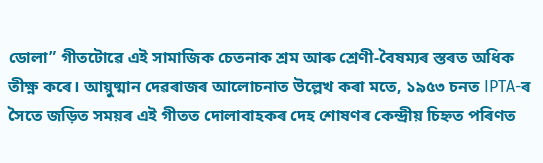ডোলা” গীতটোৱে এই সামাজিক চেতনাক শ্ৰম আৰু শ্ৰেণী-বৈষম্যৰ স্তৰত অধিক তীক্ষ্ণ কৰে। আয়ুষ্মান দেৱৰাজৰ আলোচনাত উল্লেখ কৰা মতে, ১৯৫৩ চনত IPTA-ৰ সৈতে জড়িত সময়ৰ এই গীতত দোলাবাহকৰ দেহ শোষণৰ কেন্দ্ৰীয় চিহ্নত পৰিণত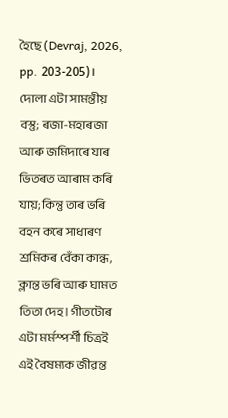হৈছে (Devraj, 2026, pp. 203-205)। দোলা এটা সামন্তীয় বস্তু; ৰজা-মহাৰজা আৰু জমিদাৰে যাৰ ভিতৰত আৰাম কৰি যায়; কিন্তু তাৰ ভৰি বহন কৰে সাধাৰণ শ্ৰমিকৰ বেঁকা কান্ধ, ক্লান্ত ভৰি আৰু ঘামত তিতা দেহ। গীতটোৰ এটা মৰ্মস্পৰ্শী চিত্ৰই এই বৈষম্যক জীৱন্ত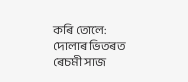কৰি তোলে: দোলাৰ ভিতৰত ৰেচমী সাজ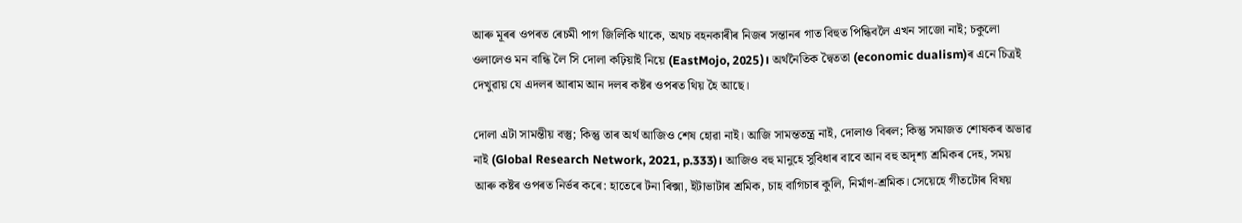আৰু মূৰৰ ওপৰত ৰেচমী পাগ জিলিকি থাকে, অথচ বহনকাৰীৰ নিজৰ সন্তানৰ গাত বিহুত পিন্ধিবলৈ এখন সাজো নাই; চকুলো ওলালেও মন বান্ধি লৈ সি দোলা কঢ়িয়াই নিয়ে (EastMojo, 2025)। অৰ্থনৈতিক দ্বৈততা (economic dualism)ৰ এনে চিত্ৰই দেখুৱায় যে এদলৰ আৰাম আন দলৰ কষ্টৰ ওপৰত থিয় হৈ আছে।

দোলা এটা সামন্তীয় বস্তু; কিন্তু তাৰ অৰ্থ আজিও শেষ হোৱা নাই। আজি সামন্ততন্ত্ৰ নাই, দোলাও বিৰল; কিন্তু সমাজত শোষকৰ অভাৱ নাই (Global Research Network, 2021, p.333)। আজিও বহু মানুহে সুবিধাৰ বাবে আন বহু অদৃশ্য শ্ৰমিকৰ দেহ, সময় আৰু কষ্টৰ ওপৰত নিৰ্ভৰ কৰে: হাতেৰে টনা ৰিক্সা, ইটাভাটাৰ শ্ৰমিক, চাহ বাগিচাৰ কুলি, নিৰ্মাণ-শ্ৰমিক। সেয়েহে গীতটোৰ বিষয়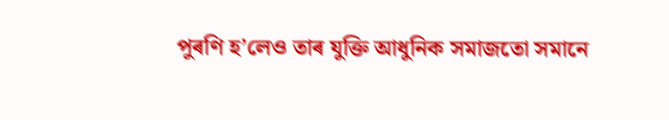পুৰণি হ’লেও তাৰ যুক্তি আধুনিক সমাজতো সমানে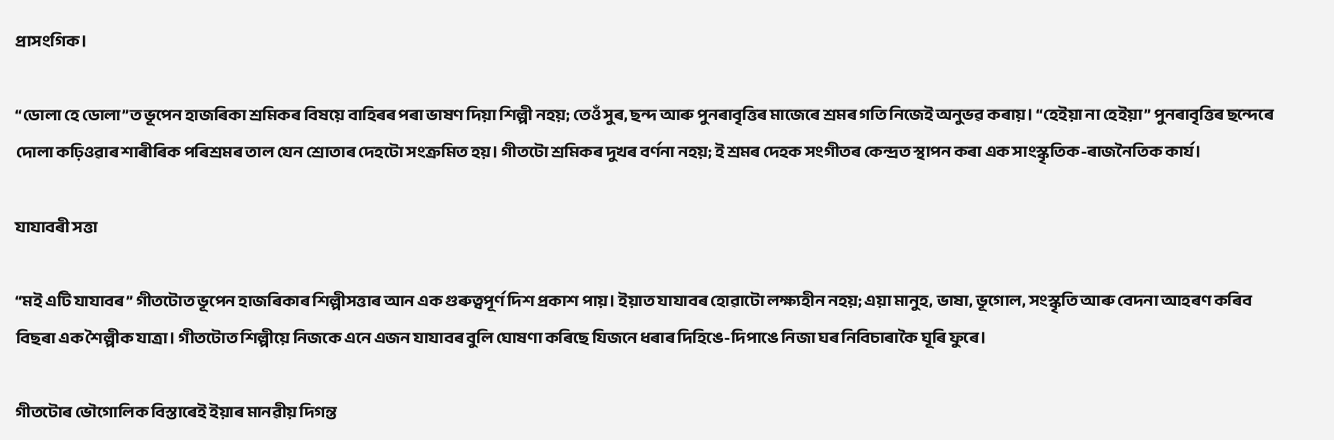প্ৰাসংগিক।

“ডোলা হে ডোলা”ত ভূপেন হাজৰিকা শ্ৰমিকৰ বিষয়ে বাহিৰৰ পৰা ভাষণ দিয়া শিল্পী নহয়; তেওঁ সুৰ, ছন্দ আৰু পুনৰাবৃত্তিৰ মাজেৰে শ্ৰমৰ গতি নিজেই অনুভৱ কৰায়। “হেইয়া না হেইয়া” পুনৰাবৃত্তিৰ ছন্দেৰে দোলা কঢ়িওৱাৰ শাৰীৰিক পৰিশ্ৰমৰ তাল যেন শ্ৰোতাৰ দেহটো সংক্ৰমিত হয়। গীতটো শ্ৰমিকৰ দুখৰ বৰ্ণনা নহয়; ই শ্ৰমৰ দেহক সংগীতৰ কেন্দ্ৰত স্থাপন কৰা এক সাংস্কৃতিক-ৰাজনৈতিক কাৰ্য।

যাযাবৰী সত্তা

“মই এটি যাযাবৰ” গীতটোত ভূপেন হাজৰিকাৰ শিল্পীসত্তাৰ আন এক গুৰুত্বপূৰ্ণ দিশ প্ৰকাশ পায়। ইয়াত যাযাবৰ হোৱাটো লক্ষ্যহীন নহয়; এয়া মানুহ, ভাষা, ভূগোল, সংস্কৃতি আৰু বেদনা আহৰণ কৰিব বিছৰা এক শৈল্পীক যাত্ৰা। গীতটোত শিল্পীয়ে নিজকে এনে এজন যাযাবৰ বুলি ঘোষণা কৰিছে যিজনে ধৰাৰ দিহিঙে-দিপাঙে নিজা ঘৰ নিবিচাৰাকৈ ঘূৰি ফুৰে।

গীতটোৰ ভৌগোলিক বিস্তাৰেই ইয়াৰ মানৱীয় দিগন্ত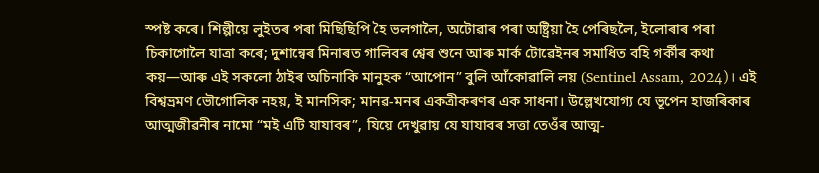স্পষ্ট কৰে। শিল্পীয়ে লুইতৰ পৰা মিছিছিপি হৈ ভলগালৈ, অটোৱাৰ পৰা অষ্ট্ৰিয়া হৈ পেৰিছলৈ, ইলোৰাৰ পৰা চিকাগোলৈ যাত্ৰা কৰে; দুশান্বেৰ মিনাৰত গালিবৰ শ্বেৰ শুনে আৰু মাৰ্ক টোৱেইনৰ সমাধিত বহি গৰ্কীৰ কথা কয়—আৰু এই সকলো ঠাইৰ অচিনাকি মানুহক “আপোন” বুলি আঁকোৱালি লয় (Sentinel Assam, 2024)। এই বিশ্বভ্ৰমণ ভৌগোলিক নহয়, ই মানসিক; মানৱ-মনৰ একত্ৰীকৰণৰ এক সাধনা। উল্লেখযোগ্য যে ভূপেন হাজৰিকাৰ আত্মজীৱনীৰ নামো “মই এটি যাযাবৰ”, যিয়ে দেখুৱায় যে যাযাবৰ সত্তা তেওঁৰ আত্ম-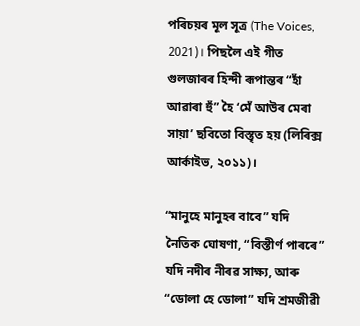পৰিচয়ৰ মূল সূত্ৰ (The Voices, 2021)। পিছলৈ এই গীত গুলজাৰৰ হিন্দী ৰূপান্তৰ “হাঁ আৱাৰা হুঁ” হৈ ‘মেঁ আউৰ মেৰা সায়া’ ছবিতো বিস্তৃত হয় (লিৰিক্স আৰ্কাইভ, ২০১১)।

“মানুহে মানুহৰ বাবে” যদি নৈতিক ঘোষণা, “বিস্তীৰ্ণ পাৰৰে” যদি নদীৰ নীৰৱ সাক্ষ্য, আৰু “ডোলা হে ডোলা” যদি শ্ৰমজীৱী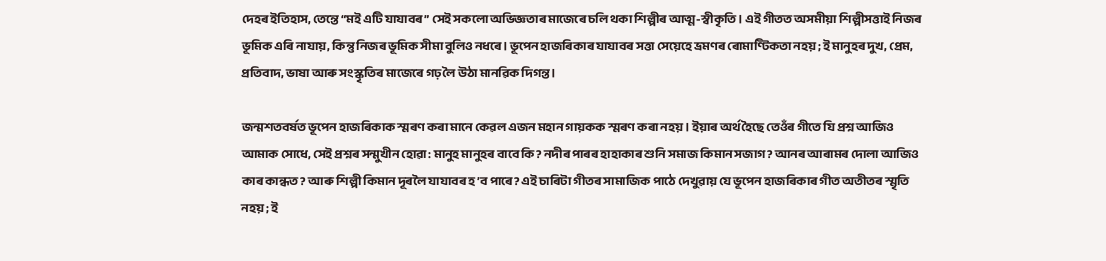দেহৰ ইতিহাস, তেন্তে “মই এটি যাযাবৰ” সেই সকলো অভিজ্ঞতাৰ মাজেৰে চলি থকা শিল্পীৰ আত্ম-স্বীকৃতি। এই গীতত অসমীয়া শিল্পীসত্তাই নিজৰ ভূমিক এৰি নাযায়, কিন্তু নিজৰ ভূমিক সীমা বুলিও নধৰে। ভূপেন হাজৰিকাৰ যাযাবৰ সত্তা সেয়েহে ভ্ৰমণৰ ৰোমাণ্টিকতা নহয়; ই মানুহৰ দুখ, প্ৰেম, প্ৰতিবাদ, ভাষা আৰু সংস্কৃতিৰ মাজেৰে গঢ় লৈ উঠা মানৱিক দিগন্ত।

জন্মশতবৰ্ষত ভূপেন হাজৰিকাক স্মৰণ কৰা মানে কেৱল এজন মহান গায়কক স্মৰণ কৰা নহয়। ইয়াৰ অৰ্থ হৈছে তেওঁৰ গীতে যি প্ৰশ্ন আজিও আমাক সোধে, সেই প্ৰশ্নৰ সন্মুখীন হোৱা: মানুহ মানুহৰ বাবে কি? নদীৰ পাৰৰ হাহাকাৰ শুনি সমাজ কিমান সজাগ? আনৰ আৰামৰ দোলা আজিও কাৰ কান্ধত? আৰু শিল্পী কিমান দূৰলৈ যাযাবৰ হ’ব পাৰে? এই চাৰিটা গীতৰ সামাজিক পাঠে দেখুৱায় যে ভূপেন হাজৰিকাৰ গীত অতীতৰ স্মৃতি নহয়; ই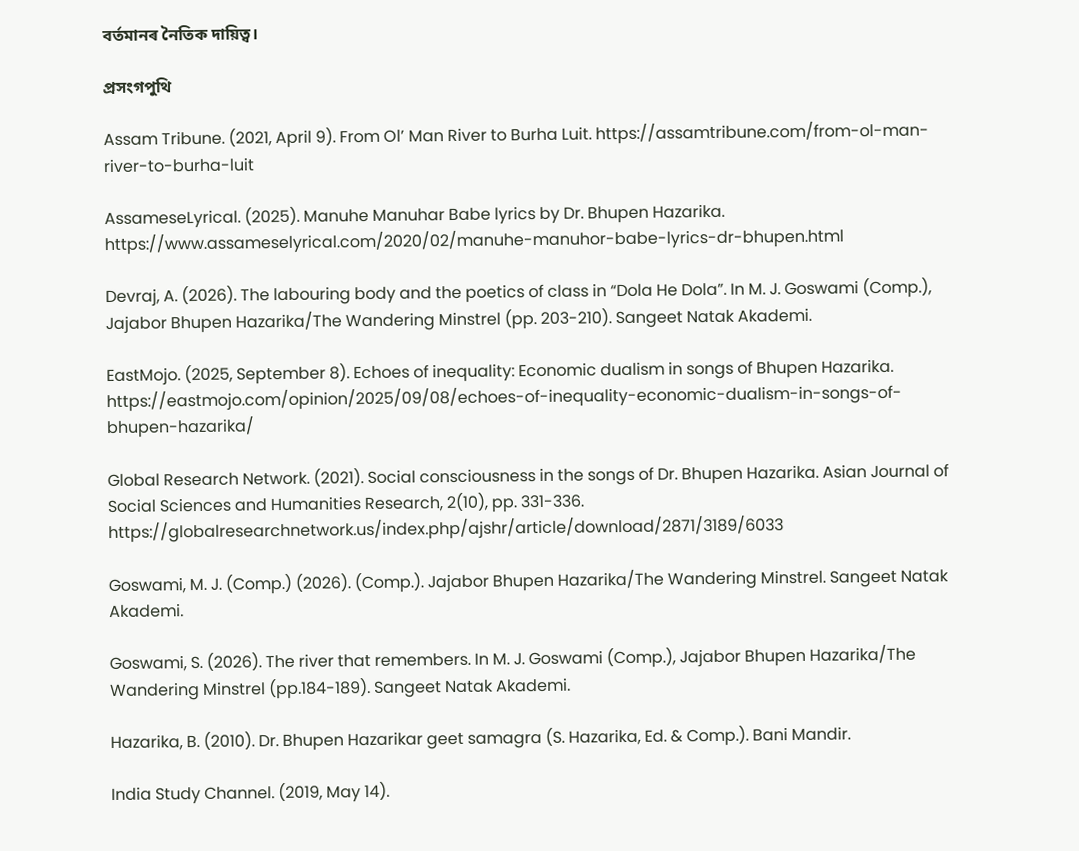বৰ্তমানৰ নৈতিক দায়িত্ব।

প্ৰসংগপুথি

Assam Tribune. (2021, April 9). From Ol’ Man River to Burha Luit. https://assamtribune.com/from-ol-man-river-to-burha-luit

AssameseLyrical. (2025). Manuhe Manuhar Babe lyrics by Dr. Bhupen Hazarika. https://www.assameselyrical.com/2020/02/manuhe-manuhor-babe-lyrics-dr-bhupen.html

Devraj, A. (2026). The labouring body and the poetics of class in “Dola He Dola”. In M. J. Goswami (Comp.), Jajabor Bhupen Hazarika/The Wandering Minstrel (pp. 203-210). Sangeet Natak Akademi.

EastMojo. (2025, September 8). Echoes of inequality: Economic dualism in songs of Bhupen Hazarika. https://eastmojo.com/opinion/2025/09/08/echoes-of-inequality-economic-dualism-in-songs-of-bhupen-hazarika/

Global Research Network. (2021). Social consciousness in the songs of Dr. Bhupen Hazarika. Asian Journal of Social Sciences and Humanities Research, 2(10), pp. 331-336. https://globalresearchnetwork.us/index.php/ajshr/article/download/2871/3189/6033

Goswami, M. J. (Comp.) (2026). (Comp.). Jajabor Bhupen Hazarika/The Wandering Minstrel. Sangeet Natak Akademi.

Goswami, S. (2026). The river that remembers. In M. J. Goswami (Comp.), Jajabor Bhupen Hazarika/The Wandering Minstrel (pp.184-189). Sangeet Natak Akademi.

Hazarika, B. (2010). Dr. Bhupen Hazarikar geet samagra (S. Hazarika, Ed. & Comp.). Bani Mandir.

India Study Channel. (2019, May 14).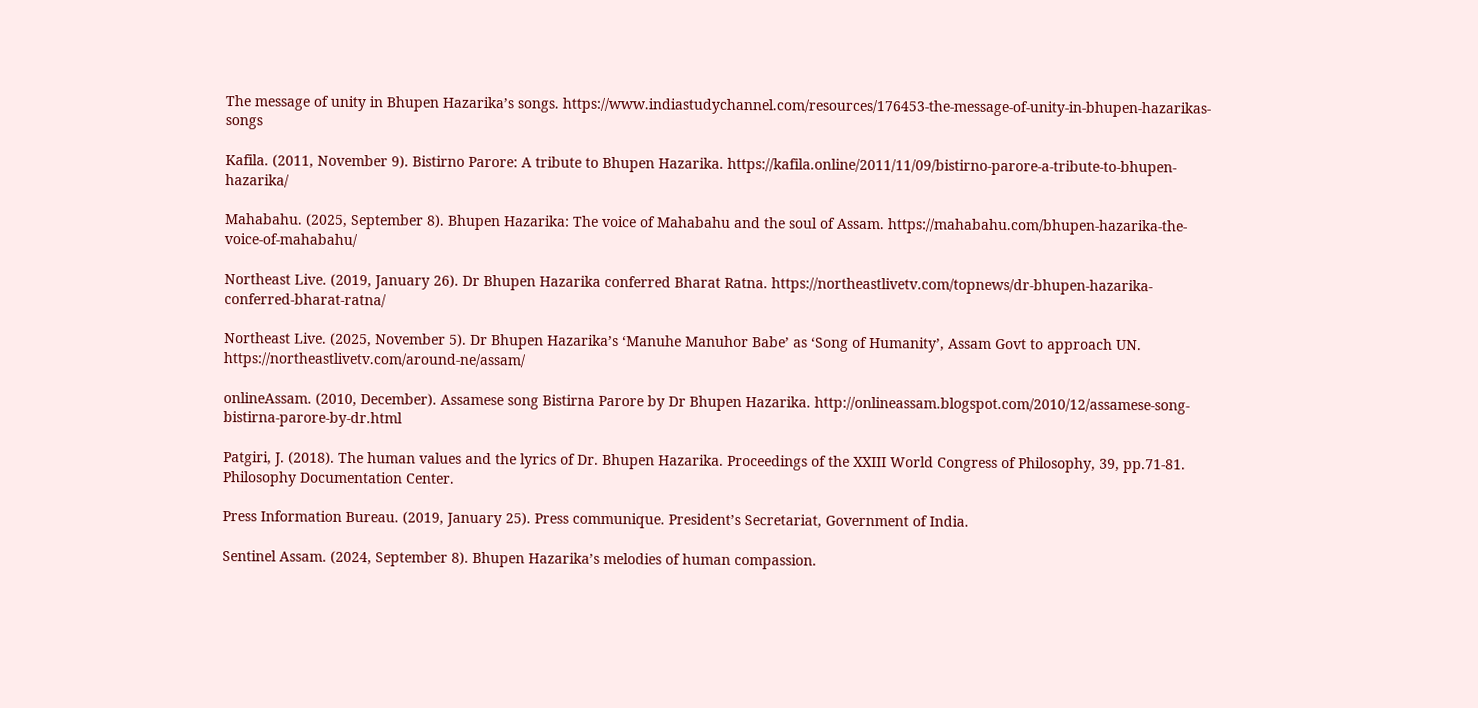The message of unity in Bhupen Hazarika’s songs. https://www.indiastudychannel.com/resources/176453-the-message-of-unity-in-bhupen-hazarikas-songs

Kafila. (2011, November 9). Bistirno Parore: A tribute to Bhupen Hazarika. https://kafila.online/2011/11/09/bistirno-parore-a-tribute-to-bhupen-hazarika/

Mahabahu. (2025, September 8). Bhupen Hazarika: The voice of Mahabahu and the soul of Assam. https://mahabahu.com/bhupen-hazarika-the-voice-of-mahabahu/

Northeast Live. (2019, January 26). Dr Bhupen Hazarika conferred Bharat Ratna. https://northeastlivetv.com/topnews/dr-bhupen-hazarika-conferred-bharat-ratna/

Northeast Live. (2025, November 5). Dr Bhupen Hazarika’s ‘Manuhe Manuhor Babe’ as ‘Song of Humanity’, Assam Govt to approach UN. https://northeastlivetv.com/around-ne/assam/

onlineAssam. (2010, December). Assamese song Bistirna Parore by Dr Bhupen Hazarika. http://onlineassam.blogspot.com/2010/12/assamese-song-bistirna-parore-by-dr.html

Patgiri, J. (2018). The human values and the lyrics of Dr. Bhupen Hazarika. Proceedings of the XXIII World Congress of Philosophy, 39, pp.71-81. Philosophy Documentation Center.

Press Information Bureau. (2019, January 25). Press communique. President’s Secretariat, Government of India.

Sentinel Assam. (2024, September 8). Bhupen Hazarika’s melodies of human compassion.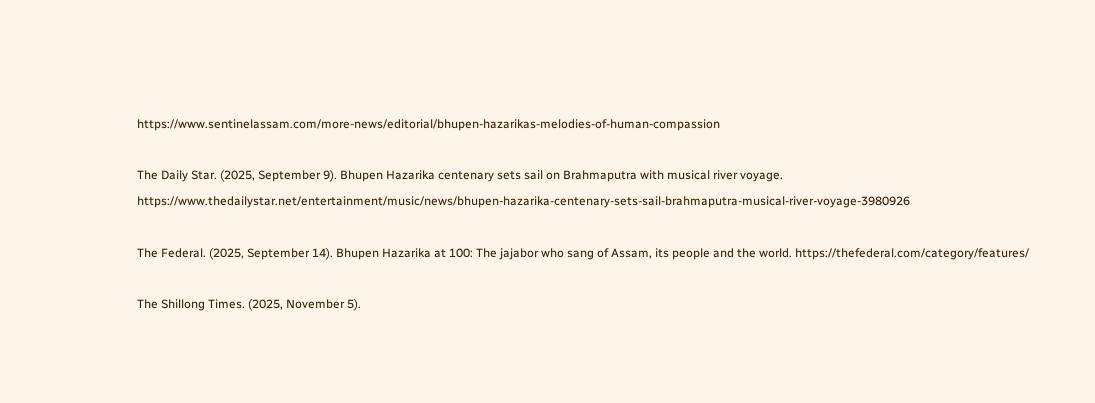https://www.sentinelassam.com/more-news/editorial/bhupen-hazarikas-melodies-of-human-compassion

The Daily Star. (2025, September 9). Bhupen Hazarika centenary sets sail on Brahmaputra with musical river voyage. https://www.thedailystar.net/entertainment/music/news/bhupen-hazarika-centenary-sets-sail-brahmaputra-musical-river-voyage-3980926

The Federal. (2025, September 14). Bhupen Hazarika at 100: The jajabor who sang of Assam, its people and the world. https://thefederal.com/category/features/

The Shillong Times. (2025, November 5).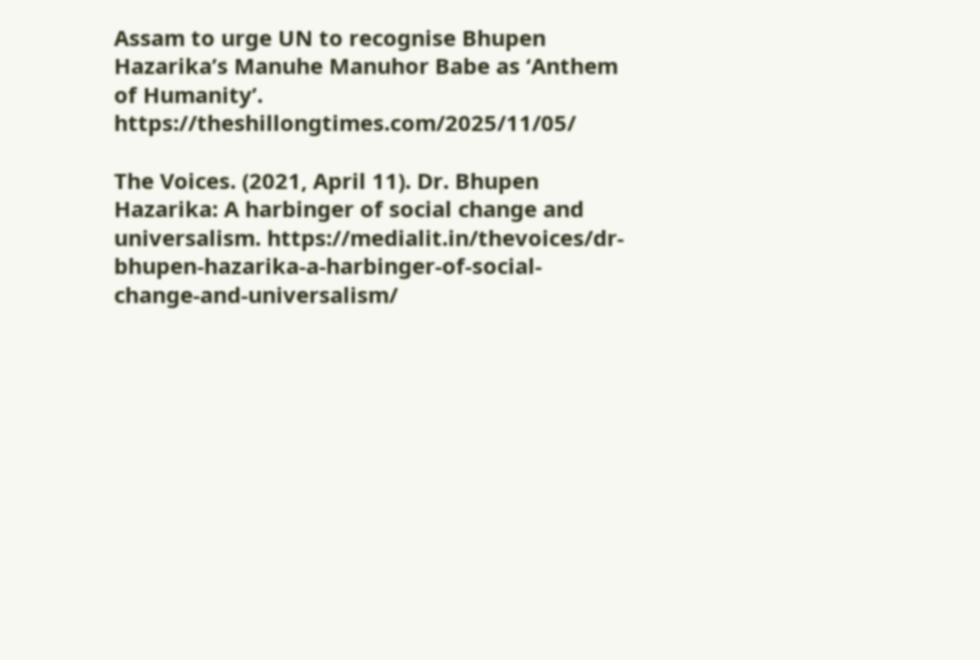Assam to urge UN to recognise Bhupen Hazarika’s Manuhe Manuhor Babe as ‘Anthem of Humanity’. https://theshillongtimes.com/2025/11/05/

The Voices. (2021, April 11). Dr. Bhupen Hazarika: A harbinger of social change and universalism. https://medialit.in/thevoices/dr-bhupen-hazarika-a-harbinger-of-social-change-and-universalism/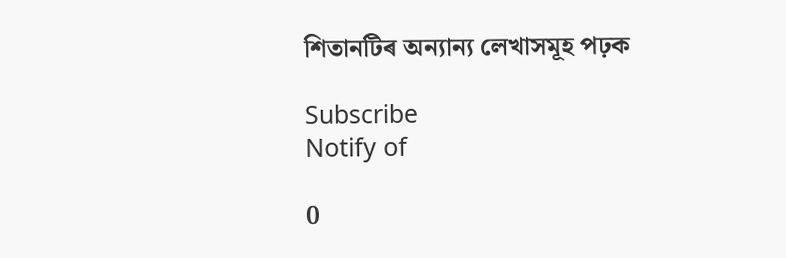শিতানটিৰ অন্যান্য লেখাসমূহ পঢ়ক

Subscribe
Notify of

0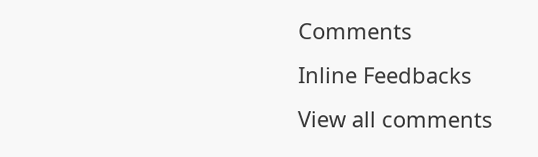Comments
Inline Feedbacks
View all comments